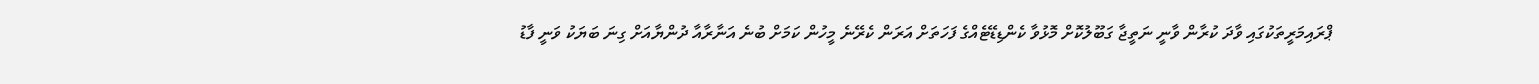ޕްރައިމަރީތަކުގައި ވާދަ ކުރާން ވާނީ ނަތީޖާ ގަބޫލުކޮށް މޮޅުވާ ކެންޑިޑޭޓެއްގެ ފަހަތަށް އަރަން ކެރޭނެ މީހުން ކަމަށް ބުނެ އަނާރާއާ ދުންޔާއަށް ގިނަ ބަޔަކު ވަނީ ފާޑު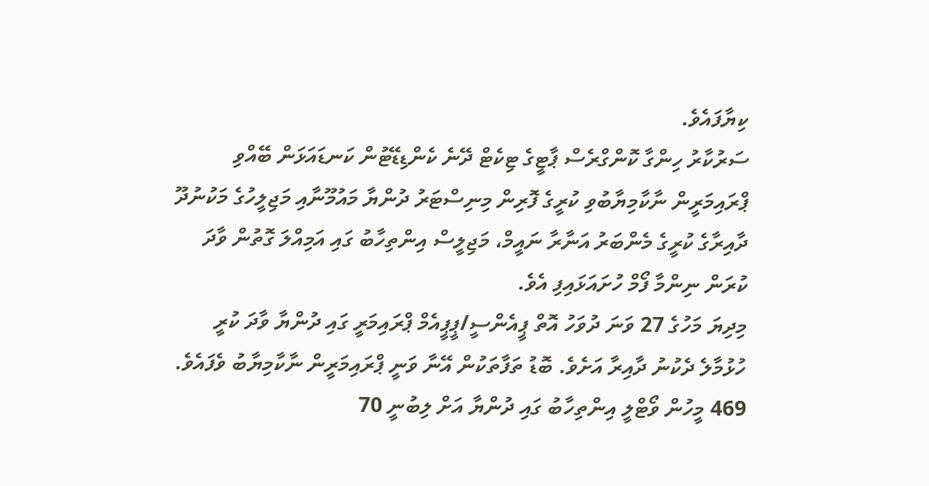ކިޔާފައެވެ.
ސަރުކާރު ހިންގާ ކޮންގްރެސް ޕާޓީގެ ޓިކެޓް ދޭނެ ކެންޑިޑޭޓުން ކަނޑައަޅަން ބޭއްވި ޕްރައިމަރީން ނާކާމިޔާބުވި ކުރީގެ ފޮރިން މިނިސްޓަރު ދުންޔާ މައުމޫނާއި މަޖިލީހުގެ މަކުނުދޫ ދާއިރާގެ ކުރީގެ މެންބަރު އަނާރާ ނައީމް، މަޖިލީސް އިންތިހާބު ގައި އަމިއްލަ ގޮތުން ވާދަ ކުރަން ނިންމާ ފޯމް ހުށައަޅައިފި އެވެ.
މިދިޔަ މަހުގެ 27 ވަނަ ދުވަހު އޮތް ޕީއެންސީ/ޕީޕީއެމް ޕްރައިމަރީ ގައި ދުންޔާ ވާދަ ކުރީ ހުޅުމާލެ ދެކުނު ދާއިރާ އަށެވެ. ބޮޑު ތަފާތަކުން އޭނާ ވަނީ ޕްރައިމަރީން ނާކާމިޔާބު ވެފައެވެ. 469 މީހުން ވޯޓްލީ އިންތިހާބު ގައި ދުންޔާ އަށް ލިބުނީ 70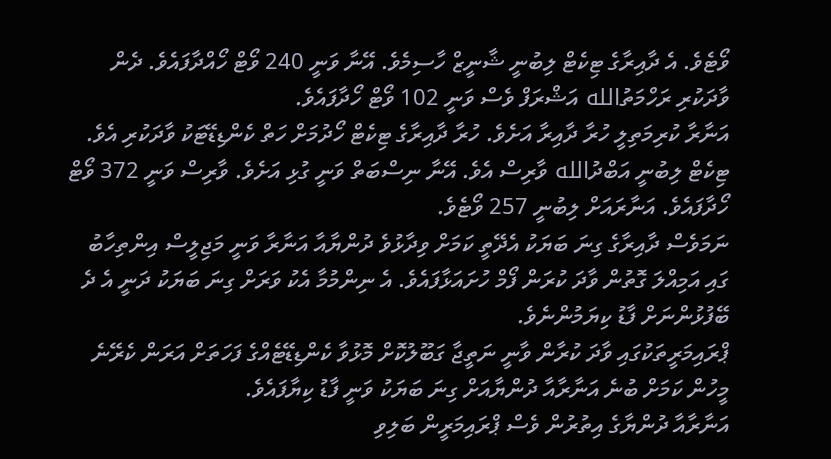ވޯޓެވެ. އެ ދާއިރާގެ ޓިކެޓް ލިބުނީ ޝާނީޒް ހާސިމެވެ. އޭނާ ވަނީ 240 ވޯޓް ހޯއްދާފައެވެ. ދެން ވާދަކުރި ރަހްމަތުالله އަޝްރަފް ވެސް ވަނީ 102 ވޯޓް ހޯދާފައެވެ.
އަނާރާ ކުރިމަތިލީ ހުރާ ދާއިރާ އަށެވެ. ހުރާ ދާއިރާގެ ޓިކެޓް ހޯދުމަށް ހަތް ކެންޑިޑޭޓަކު ވާދަކުރި އެވެ. ޓިކެޓް ލިބުނީ އަބްދުالله ވާރިސް އެވެ. އޭނާ ނިސްބަތް ވަނީ ގުޅި އަށެވެ. ވާރިސް ވަނީ 372 ވޯޓް ހޯދާފައެވެ. އަނާރައަށް ލިބުނީ 257 ވޯޓެވެ.
ނަމަވެސް ދާއިރާގެ ގިނަ ބަޔަކު އެދޭތީ ކަމަށް ވިދާޅުވެ ދުންޔާއާ އަނާރާ ވަނީ މަޖިލީސް އިންތިހާބު ގައި އަމިއްލަ ގޮތުން ވާދަ ކުރަން ފޯމް ހުށައަޅާފައެވެ. އެ ނިންމުމާ އެކު ވަރަށް ގިނަ ބަޔަކު ދަނީ އެ ދެ ބޭފުޅުންނަށް ފާޑު ކިޔަމުންނެވެ.
ޕްރައިމަރީތަކުގައި ވާދަ ކުރާން ވާނީ ނަތީޖާ ގަބޫލުކޮށް މޮޅުވާ ކެންޑިޑޭޓެއްގެ ފަހަތަށް އަރަން ކެރޭނެ މީހުން ކަމަށް ބުނެ އަނާރާއާ ދުންޔާއަށް ގިނަ ބަޔަކު ވަނީ ފާޑު ކިޔާފައެވެ.
އަނާރާއާ ދުންޔާގެ އިތުރުން ވެސް ޕްރައިމަރީން ބަލިވި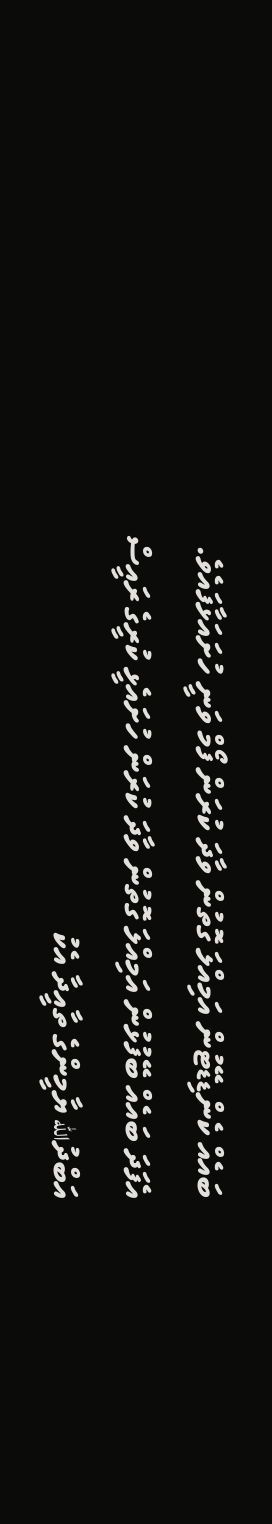ބައެއް ކެންޑިޑޭޓުން އަމިއްލަ ގޮތުން ވާދަ ކުރަން ފޯމް ވަނީ ހުށައަޅާފައެވެ. އެފަދަ ބައެއް ބޭފުޅުން އަމިއްލަ ގޮތުން ވާދަ ކުރަން ހުށައެޅީ ކުރީގެ ރައީސް އަބްދުالله ޔާމީންގެ ތާއީދާ އެކު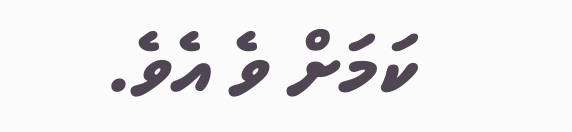ކަމަށް ވެ އެވެ.